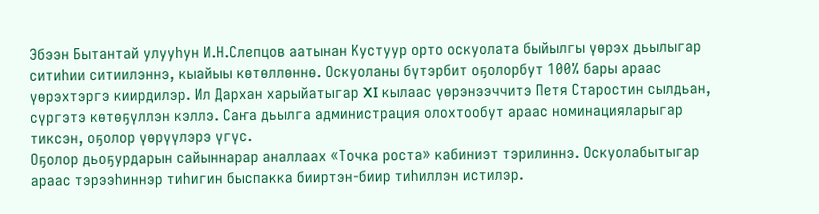Эбээн Бытантай улууһун И.Н.Слепцов аатынан Кустуур орто оскуолата быйылгы үөрэх дьылыгар ситиһии ситиилэннэ, кыайыы көтөллөннө. Оскуоланы бүтэрбит оҕолорбут 100% бары араас үөрэхтэргэ киирдилэр. Ил Дархан харыйатыгар XI кылаас үөрэнээччитэ Петя Старостин сылдьан, сүргэтэ көтөҕүллэн кэллэ. Саҥа дьылга администрация олохтообут араас номинацияларыгар тиксэн, оҕолор үөрүүлэрэ үгүс.
Оҕолор дьоҕурдарын сайыннарар аналлаах «Точка роста» кабиниэт тэрилиннэ. Оскуолабытыгар араас тэрээһиннэр тиһигин быспакка бииртэн-биир тиһиллэн истилэр.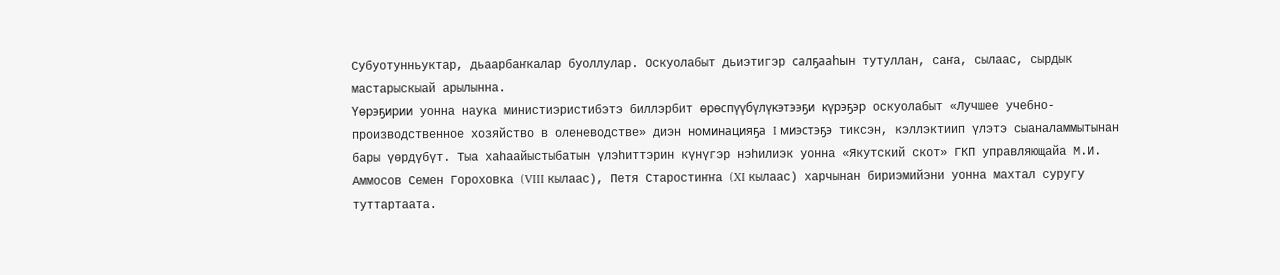Субуотунньуктар, дьаарбаҥкалар буоллулар. Оскуолабыт дьиэтигэр салҕааһын тутуллан, саҥа, сылаас, сырдык мастарыскыай арылынна.
Үөрэҕирии уонна наука министиэристибэтэ биллэрбит өрөспүүбүлүкэтээҕи күрэҕэр оскуолабыт «Лучшее учебно-производственное хозяйство в оленеводстве» диэн номинацияҕа I миэстэҕэ тиксэн, кэллэктиип үлэтэ сыаналаммытынан бары үөрдүбүт. Тыа хаһаайыстыбатын үлэһиттэрин күнүгэр нэһилиэк уонна «Якутский скот» ГКП управляющайа М.И. Аммосов Семен Гороховка (VIII кылаас), Петя Старостиҥҥа (XI кылаас) харчынан бириэмийэни уонна махтал суругу туттартаата.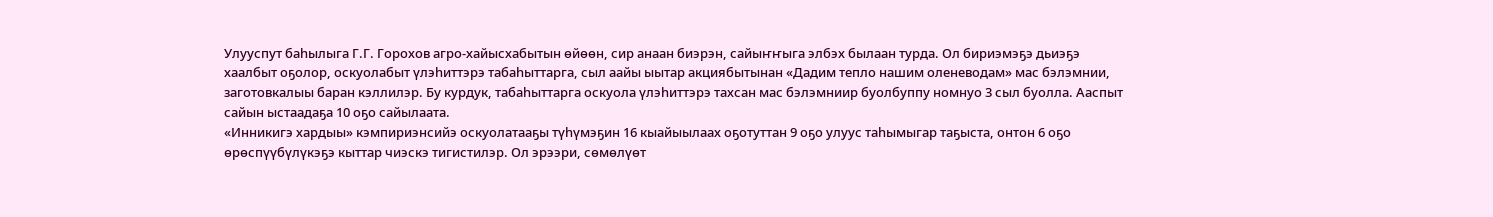Улууспут баһылыга Г.Г. Горохов агро-хайысхабытын өйөөн, сир анаан биэрэн, сайыҥҥыга элбэх былаан турда. Ол бириэмэҕэ дьиэҕэ хаалбыт оҕолор, оскуолабыт үлэһиттэрэ табаһыттарга, сыл аайы ыытар акциябытынан «Дадим тепло нашим оленеводам» мас бэлэмнии, заготовкалыы баран кэллилэр. Бу курдук, табаһыттарга оскуола үлэһиттэрэ тахсан мас бэлэмниир буолбуппу номнуо 3 сыл буолла. Ааспыт сайын ыстаадаҕа 10 оҕо сайылаата.
«Инникигэ хардыы» кэмпириэнсийэ оскуолатааҕы түһүмэҕин 16 кыайыылаах оҕотуттан 9 оҕо улуус таһымыгар таҕыста, онтон 6 оҕо өрөспүүбүлүкэҕэ кыттар чиэскэ тигистилэр. Ол эрээри, сөмөлүөт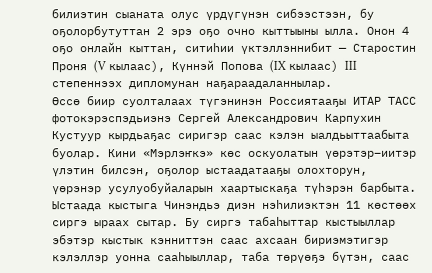билиэтин сыаната олус үрдүгүнэн сибээстээн, бу оҕолорбутуттан 2 эрэ оҕо очно кыттыыны ылла. Онон 4 оҕо онлайн кыттан, ситиһии үктэллэннибит — Старостин Проня (V кылаас), Күннэй Попова (IX кылаас) III степеннээх дипломунан наҕараадаланнылар.
Өссө биир суолталаах түгэнинэн Россиятааҕы ИТАР ТАСС фотокэрэспэдьиэнэ Сергей Александрович Карпухин Кустуур кырдьаҕас сиригэр саас кэлэн ыалдьыттаабыта буолар. Кини «Мэрлэҥкэ» көс оскуолатын үөрэтэр–иитэр үлэтин билсэн, оҕолор ыстаадатааҕы олохторун, үөрэнэр усулуобуйаларын хаартыскаҕа түһэрэн барбыта. Ыстаада кыстыга Чинэндьэ диэн нэһилиэктэн 11 көстөөх сиргэ ыраах сытар. Бу сиргэ табаһыттар кыстыыллар эбэтэр кыстык кэнниттэн саас ахсаан бириэмэтигэр кэлэллэр уонна сааһыыллар, таба төрүөҕэ бүтэн, саас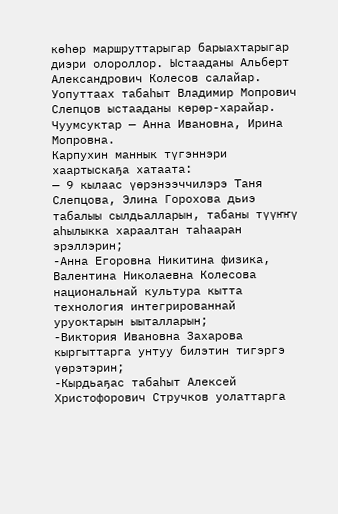көһөр маршруттарыгар барыахтарыгар диэри олороллор. Ыстааданы Альберт Александрович Колесов салайар. Уопуттаах табаһыт Владимир Мопрович Слепцов ыстааданы көрөр-харайар. Чуумсуктар — Анна Ивановна, Ирина Мопровна.
Карпухин маннык түгэннэри хаартыскаҕа хатаата:
— 9 кылаас үөрэнээччилэрэ Таня Слепцова, Элина Горохова дьиэ табалыы сылдьалларын, табаны түүҥҥү аһылыкка хараалтан таһааран эрэллэрин;
-Анна Егоровна Никитина физика, Валентина Николаевна Колесова национальнай культура кытта технология интегрированнай уруоктарын ыыталларын;
-Виктория Ивановна Захарова кыргыттарга унтуу билэтин тигэргэ үөрэтэрин;
-Кырдьаҕас табаһыт Алексей Христофорович Стручков уолаттарга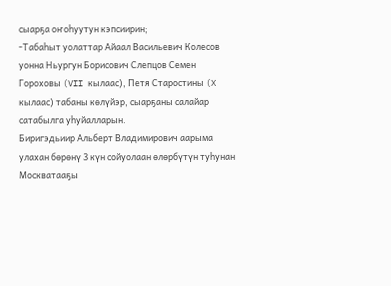сыарҕа оҥоһуутун кэпсиирин;
-Табаһыт уолаттар Айаал Васильевич Колесов уонна Ньургун Борисович Слепцов Семен Гороховы (VII кылаас), Петя Старостины (X кылаас) табаны көлүйэр, сыарҕаны салайар сатабылга уһуйалларын.
Биригэдьиир Альберт Владимирович аарыма улахан бөрөнү 3 күн сойуолаан өлөрбүтүн туһунан Москватааҕы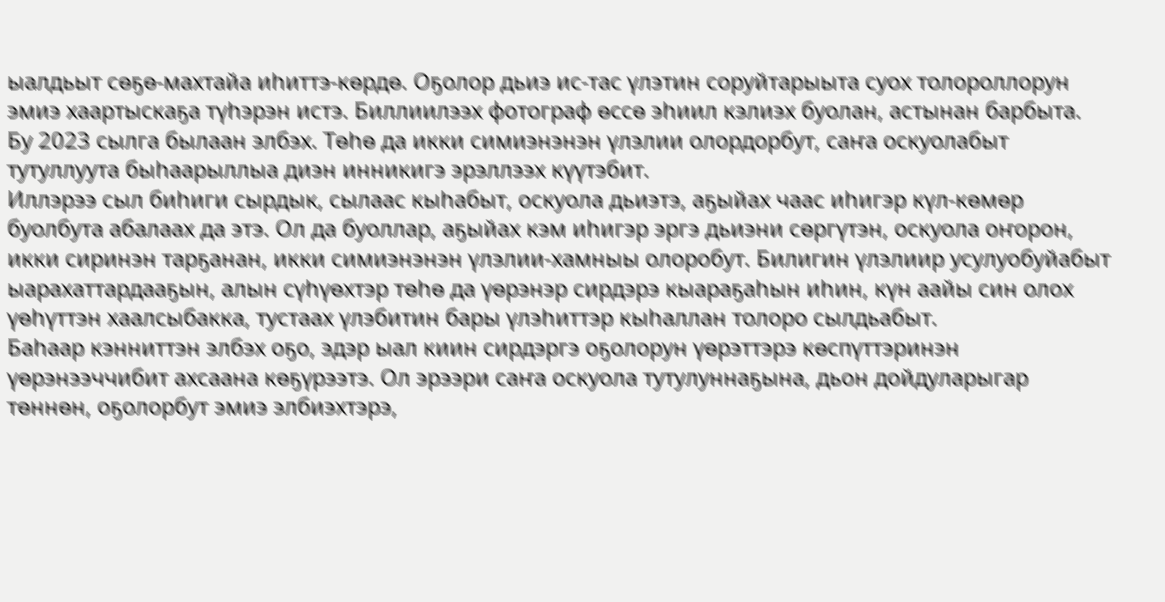ыалдьыт сөҕө-махтайа иһиттэ-көрдө. Оҕолор дьиэ ис-тас үлэтин соруйтарыыта суох толороллорун эмиэ хаартыскаҕа түһэрэн истэ. Биллиилээх фотограф өссө эһиил кэлиэх буолан, астынан барбыта.
Бу 2023 сылга былаан элбэх. Төһө да икки симиэнэнэн үлэлии олордорбут, саҥа оскуолабыт тутуллуута быһаарыллыа диэн инникигэ эрэллээх күүтэбит.
Иллэрээ сыл биһиги сырдык, сылаас кыһабыт, оскуола дьиэтэ, аҕыйах чаас иһигэр күл-көмөр буолбута абалаах да этэ. Ол да буоллар, аҕыйах кэм иһигэр эргэ дьиэни сөргүтэн, оскуола оҥорон, икки сиринэн тарҕанан, икки симиэнэнэн үлэлии-хамныы олоробут. Билигин үлэлиир усулуобуйабыт ыарахаттардааҕын, алын сүһүөхтэр төһө да үөрэнэр сирдэрэ кыараҕаһын иһин, күн аайы син олох үөһүттэн хаалсыбакка, тустаах үлэбитин бары үлэһиттэр кыһаллан толоро сылдьабыт.
Баһаар кэнниттэн элбэх оҕо, эдэр ыал киин сирдэргэ оҕолорун үөрэттэрэ көспүттэринэн үөрэнээччибит ахсаана көҕүрээтэ. Ол эрээри саҥа оскуола тутулуннаҕына, дьон дойдуларыгар төннөн, оҕолорбут эмиэ элбиэхтэрэ,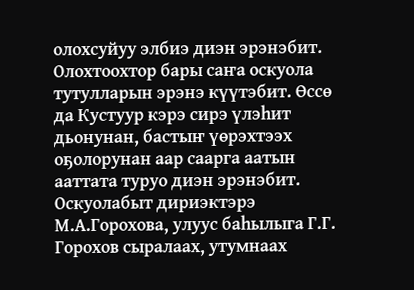олохсуйуу элбиэ диэн эрэнэбит. Олохтоохтор бары саҥа оскуола тутулларын эрэнэ күүтэбит. Өссө да Кустуур кэрэ сирэ үлэһит дьонунан, бастыҥ үөрэхтээх оҕолорунан аар саарга аатын ааттата туруо диэн эрэнэбит. Оскуолабыт дириэктэрэ М.А.Горохова, улуус баһылыга Г.Г. Горохов сыралаах, утумнаах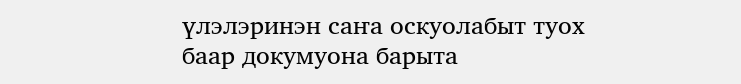үлэлэринэн саҥа оскуолабыт туох баар докумуона барыта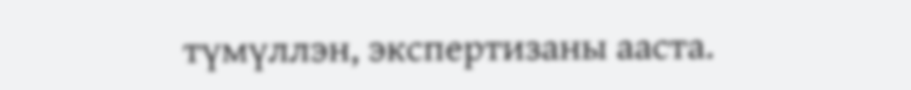түмүллэн, экспертизаны ааста.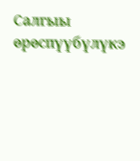Салгыы өрөспүүбүлүкэ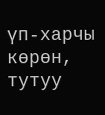үп-харчы көрөн, тутуу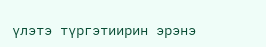үлэтэ түргэтиирин эрэнэ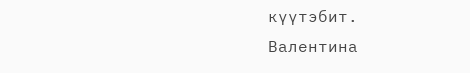күүтэбит.
Валентина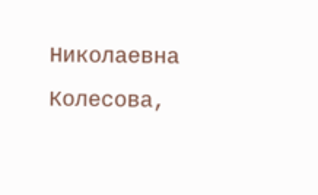Николаевна Колесова,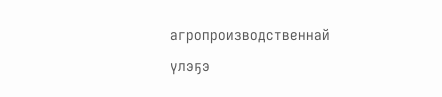агропроизводственнай үлэҕэ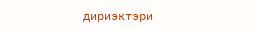дириэктэри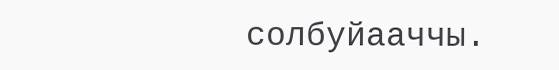солбуйааччы.